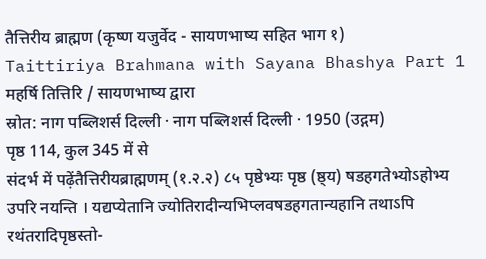तैत्तिरीय ब्राह्मण (कृष्ण यजुर्वेद - सायणभाष्य सहित भाग १)
Taittiriya Brahmana with Sayana Bhashya Part 1
महर्षि तित्तिरि / सायणभाष्य द्वारा
स्रोत: नाग पब्लिशर्स दिल्ली · नाग पब्लिशर्स दिल्ली · 1950 (उद्गम)
पृष्ठ 114, कुल 345 में से
संदर्भ में पढ़ेंतैत्तिरीयब्राह्मणम् (१.२.२) ८५ पृष्ठेभ्यः पृष्ठ (ष्ठ्य) षडहगतेभ्योऽहोभ्य उपरि नयन्ति । यद्यप्येतानि ज्योतिरादीन्यभिप्लवषडहगतान्यहानि तथाऽपि रथंतरादिपृष्ठस्तो-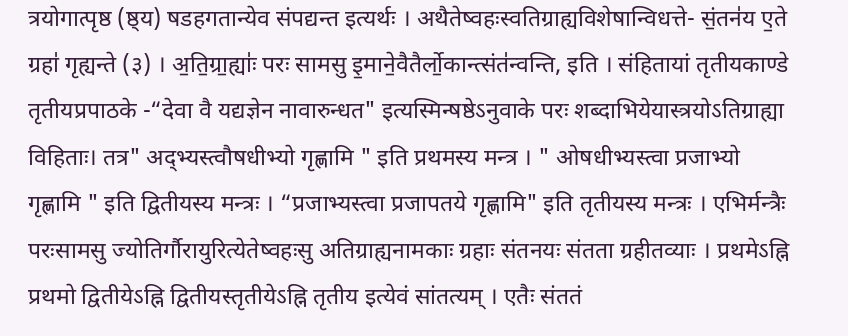त्रयोगात्पृष्ठ (ष्ठ्य) षडहगतान्येव संपद्यन्त इत्यर्थः । अथैतेष्वहःस्वतिग्राह्यविशेषान्विधत्ते- सं॒तन॑य ए॒ते ग्रहा॑ गृह्यन्ते (३) । अ॒ति॒ग्रा॒ह्याः॑ परः सामसु इ॒माने॒वैतैर्लो॒कान्त्संत॑न्वन्ति, इति । संहितायां तृतीयकाण्डे तृतीयप्रपाठके -“देवा वै यद्यज्ञेन नावारुन्धत" इत्यस्मिन्षष्ठेऽनुवाके परः शब्दाभियेयास्त्रयोऽतिग्राह्या विहिताः। तत्र" अद्भ्यस्त्वौषधीभ्यो गृह्णामि " इति प्रथमस्य मन्त्र । " ओषधीभ्यस्त्वा प्रजाभ्यो गृह्णामि " इति द्वितीयस्य मन्त्रः । “प्रजाभ्यस्त्वा प्रजापतये गृह्णामि" इति तृतीयस्य मन्त्रः । एभिर्मन्त्रैः परःसामसु ज्योतिर्गौरायुरित्येतेष्वहःसु अतिग्राह्यनामकाः ग्रहाः संतनयः संतता ग्रहीतव्याः । प्रथमेऽह्नि प्रथमो द्वितीयेऽह्नि द्वितीयस्तृतीयेऽह्नि तृतीय इत्येवं सांतत्यम् । एतैः संततं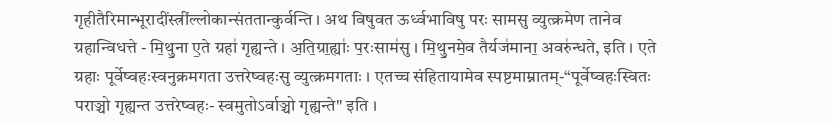गृहीतैरिमान्भूरादींस्त्रींल्लोकान्संततान्कुर्वन्ति । अथ विषुवत ऊर्ध्वभाविषु परः सामसु व्युत्क्रमेण तानेव ग्रहान्विधत्ते - मि॒थु॒ना ए॒ते ग्रहा॑ गृह्यन्ते । अ॒ति॒ग्रा॒ह्याः॑ प॒रःसाम॑सु । मि॒थु॒नमे॒व तैर्यज॑माना॒ अवरु॑न्धते, इति । एते ग्रहाः पूर्वेष्वहःस्वनुक्रमगता उत्तरेष्वहःसु व्युत्क्रमगताः । एतच्च संहितायामेव स्पष्टमाम्नातम्-“पूर्वेष्वहःस्वितः पराञ्चो गृह्यन्त उत्तरेष्वहः- स्वमुतोऽर्वाञ्चो गृह्यन्ते" इति ।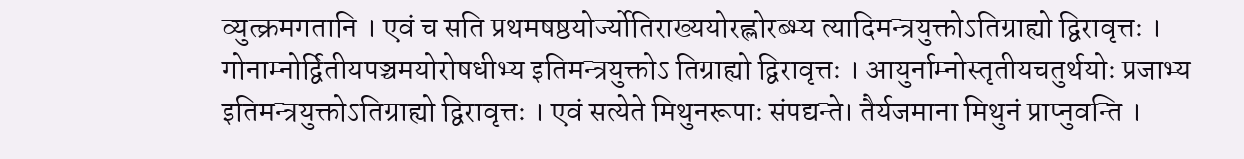व्युत्क्रमगतानि । एवं च सति प्रथमषष्ठयोर्ज्योतिराख्ययोरह्लोरब्भ्य त्यादिमन्त्रयुक्तोऽतिग्राह्यो द्विरावृत्तः । गोनाम्नोर्द्वितीयपञ्चमयोरोषधीभ्य इतिमन्त्रयुक्तोऽ तिग्राह्यो द्विरावृत्तः । आयुर्नाम्नोस्तृतीयचतुर्थयोः प्रजाभ्य इतिमन्त्रयुक्तोऽतिग्राह्यो द्विरावृत्तः । एवं सत्येते मिथुनरूपाः संपद्यन्ते। तैर्यजमाना मिथुनं प्राप्नुवन्ति ।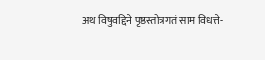अथ विषुवद्दिने पृष्ठस्तोत्रगतं साम विधत्ते-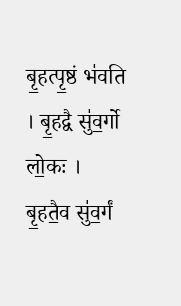बृ॒हत्पृ॒ष्ठं भ॑वति । बृ॒हद्वै सु॑व॒र्गो लो॒कः । बृ॒हतै॒व सु॑व॒र्गं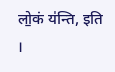लो॒कं य॑न्ति, इति ।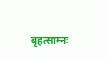बृहत्साम्नः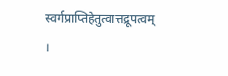स्वर्गप्राप्तिहेतुत्वात्तद्रूपत्वम् ।